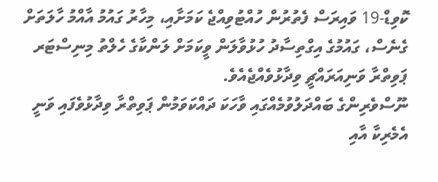ކޮވިޑް-19 ވައިރަސް ފެތުރުން ހުއްޓުވިއްޖެ ކަމަށާއި، މިހާރު ގައުމު އާއްމު ހާލަތަށް ގެނެސް، ގައުމުގެ އިގްތިސާދު ހުޅުވާލަން ވީކަމަށް ލަންކާގެ ހެލްތު މިނިސްޓަރ ޕަވިތްރާ ވަނިއަރައްޗީ ވިދާޅުވެއްޖެއެވެ.
ނޫސްވެރިންގެ ބައްދަލުވުމެއްގައި ވާހަކަ ދައްކަވަމުން ޕަވިތްރާ ވިދާޅުވެފައި ވަނީ އެމެރިކާ އާއި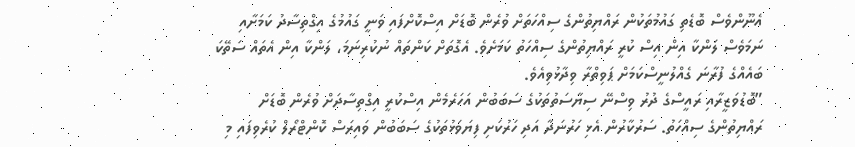އެނޫންވެސް ބޮޑެތި ގައުމުތަކުން ރައްޔިތުންގެ ސިއްހަތަށް ވުރެން ބޮޑަށް އިސްކޮށްފައި ވަނީ ގައުމުގެ އިގްތިސާދު ކަމަށާއި ނަމަވެސް ލަންކާ އިން އިސް ކުރީ ރައްޔިތުންގެ ސިއްހަތު ކަމަށެވެ. އެގޮތަށް ކަންތައް ނުކުރިނަމަ، ލަންކާ އިން އެތައް ސަތޭކަ ބައެއްގެ ފުރާނަ ގެއްލުނީސްކަމަށް ޕަވިތްރާ ވިދާޅުވިއެވެ.
”ބޮޑުވަޒީރާއި ރައީސްގެ ދުރު ވިސްނޭ ސިޔާސަތުތަކުގެ ސަބަބުން އަހަރެމެން އިސްކުރީ އިގްތިސާދަށް ވުރެން ބޮޑަށް ރައްޔިތުންގެ ސިއްހަތު. ސަރުކާރުން އެޅި ހަރުނަދާ އަދި ހަރުކަށި ފިޔަވަޅުތަކުގެ ސަބަބުން ވައިރަސް ކޮންޓްރޯލް ކުރެވިފައި މި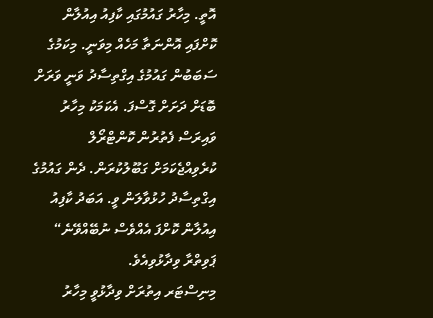އޮތީ. މިހާރު ގައުމުގައި ކާފިއު އިއުލާން ކޮށްފައި އޮންނަތާ މަހެއް މިވަނީ. މިކަމުގެ ސަބަބުން ގައުމުގެ އިގްތިސާދު ވަނީ ވަރަށް ބޮޑަށް ދަށަށް ގޮސްފަ. އެކަމަކު މިހާރު ވައިރަސް ފެތުރުން ކޮންޓްރޯލް ކުރެވިއްޖެކަމަށް ގަބޫލުކުރަން. ދެން ގައުމުގެ އިގްތިސާދު ހުޅުވާލަން ވީ. އަބަދު ކާފިއު އިއުލާން ކޮށްފަ އެއްވެސް ނުބޭއްވޭނެ“ ޕަވިތްރާ ވިދާޅުވިއެވެ.
މިނިސްޓަރ އިތުރަށް ވިދާޅުވީ މިހާރު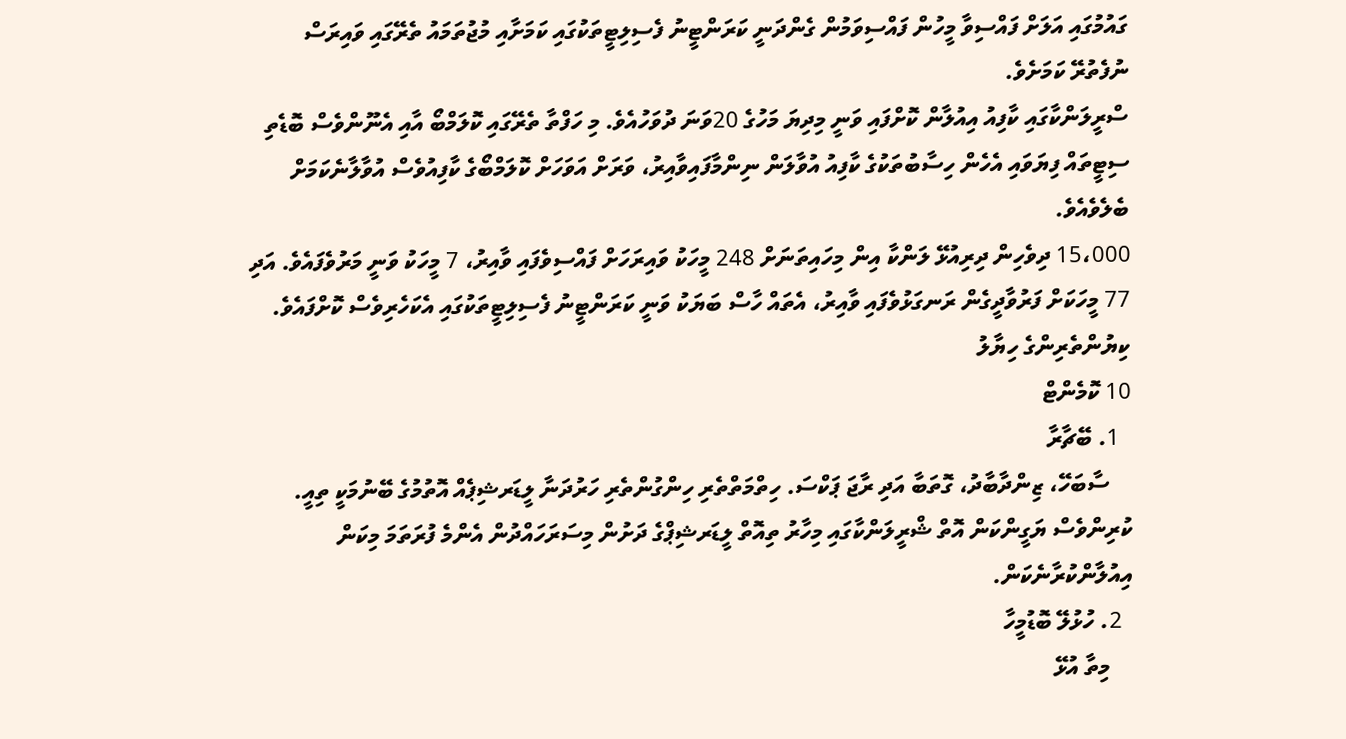ގައުމުގައި އަލަށް ފައްސިވާ މީހުން ފައްސިވަމުން ގެންދަނީ ކަރަންޓީނު ފެސިލިޓީތަކުގައި ކަމަށާއި މުޖުތަމައު ތެރޭގައި ވައިރަސް ނުފެތުރޭ ކަމަށެވެ.
ސްރީލަންކާގައި ކާފިއު އިއުލާން ކޮށްފައި ވަނީ މިދިޔަ މަހުގެ 20ވަނަ ދުވަހުއެވެ. މި ހަފްތާ ތެރޭގައި ކޮލަމްބޯ އާއި އެނޫންވެސް ބޮޑެތި ސިޓީތައް ފިޔަވައި އެހެން ހިސާބުތަކުގެ ކާފިއު އުވާލަން ނިންމާފައިވާއިރު، ވަރަށް އަވަހަށް ކޮލަމްބޯގެ ކާފިއުވެސް އުވާލާނެކަމަށް ބެލެވެއެވެ.
15،000 ދިވެހިން ދިރިއުޅޭ ލަންކާ އިން މިހައިތަނަށް 248 މީހަކު ވައިރަހަށް ފައްސިވެފައި ވާއިރު، 7 މީހަކު ވަނީ މަރުވެފައެވެ. އަދި 77 މީހަކަށް ފަރުވާދީގެން ރަނގަޅުވެފައި ވާއިރު، އެތައް ހާސް ބަޔަކު ވަނީ ކަރަންޓީނު ފެސިލިޓީތަކުގައި އެކަހެރިވެސް ކޮށްފައެވެ.
ކިޔުންތެރިންގެ ހިޔާލު
10 ކޮމެންޓް
  1. ބޭޗާރާ
    ސާބަހޭ، ޒިންދާބާދު، ގޮތަބާ އަދި ރާޖަ ޕަކްސަ. ހިތްމަތްތެރި ހިންގުންތެރި ހަރުދަނާ ލީޑަރޝިޕެއް އޮތުމުގެ ބޭނުމަކީ ތިއީ. ކުރިންވެސް ޔަގީންކަން އޮތް ޝްރީލަންކާގައި މިހާރު ތިއޮތް ލީޑަރޝިޕްގެ ދަށުން މިސަރަހައްދުން އެންމެ ފުރަތަމަ މިކަން އިއުލާންކުރާނެކަން.
  2. ހުޅުލޭ ބޮޑުމީހާ
    މިތާ އުޅޭ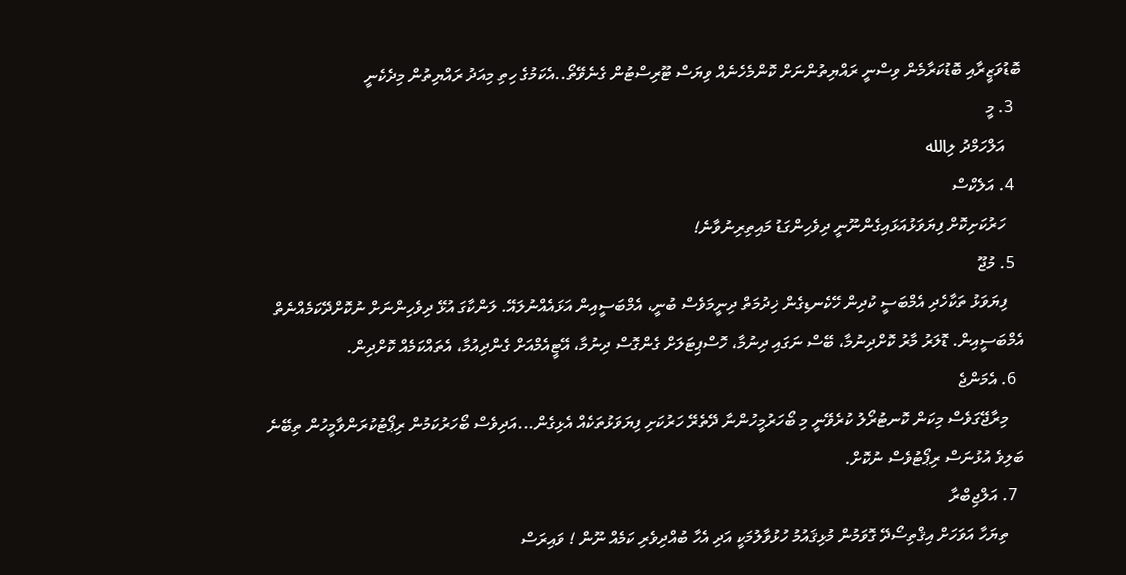ބޮޑުވަޒީރާއި ބޮޑުކަރާމެން ވިސްނީ ރައްޔިތުންނަށް ކޮންމެހެނެއް ވިޔަސް ޓޫރިސްޓުން ގެނެވޭތޯ..އެކަމުގެ ހިތި މިއަދު ރައްޔިތުން މިދެކެނީ
  3. މީ
    އަލްހަމްދު ލިالله
  4. އަލެކްސް
    ހަރުކަށިކޮށް ފިޔަވަޅުއަޅައިގެންނޫނީ ދިވެހިންގަޑު މައިތިރިނުވާނެ!
  5. މުޖޫ
    ފިޔަވަޅު ތަކާހެދި އެމްބަސީ ކުދިން ހޭކެނޑިގެން ޚިދުމަތް ދިނީމަވެސް ބުނީ، އެމްބަސީއިން އަޅައެއްނުލައޭ. ލަންކާގަ އުޅޭ ދިވެހިންނަށް ނުކޮށްދޭކަމެއްނެތް އެމްބަސީއިން. ޑޮލަރު މާރު ކޮށްދިނުމާ، ބޭސް ނަގައި ދިނުމާ، ހޮސްޕިޓަލަށް ގެންގޮސް ދިނުމާ، އޭޓީއެމްއަށް ގެންދިއުމާ، އެތައްކަމެއް ކޮށްދިން.
  6. އެމަންޖެ
    މިރާޖޭގަވެސް މިކަން ކޮނޓުރޯލު ކުރެވޭނީ މި ބޯހަރުމީހުންނާ ދޭތެރޭ ހަރުކަށި ފިޔަވަޅުތަކެއް އެޅިގެން...އަދިވެސް ބޯހަރުކަމުން ރިޕޯޓުކުރަންވާމީހުން ތިބޭނެ ބަލިވެ އުޅުނަސް ރިޕޯޓުވެސް ނުކޮށް.
  7. އަލްޖިބްރާ
    ތިޔަހާ އަވަހަށް އިޤްތިސޯދޭ ގޮވަމުން މުޅިޤައުމު ހުޅުވާލުމަކީ އަދި އެހާ ބުއްދިވެރި ކަމެއް ނޫން ! ވައިރަސް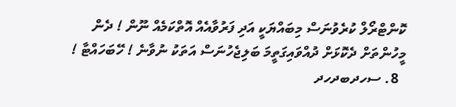ކޮންޓްރޯލް ކުރެވުނަސް މިބައްޔަކީ އަދި ފަރުވާއެއް އޮތްކަމެއް ނޫން ! ދެން މީހުންތަށް ދެކޮޅަށް ދުއްވައިގަތީމަ ބަލިޖެހުނަސް އަތަކު ނުވާނެ ! ހޭބަހައްޓާ !
  8. ސހދބދހދ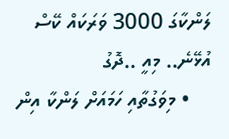ލަންކާގަ 3000 ވަރަކައް ކޭސް އުޅޭނެ.. މިއީ ..ދޮގު
    • މިވަގުތާއި ހަމައަށް ލަންކާ އިން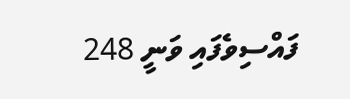ފައްސިވެފައި ވަނީ 248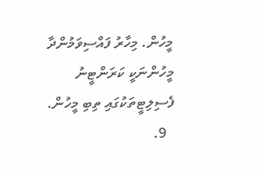މީހުން. މިހާރު ފައްސިވަމުންދާ މީހުންނަކީ ކަރަންޓީނު ފެސިލިޓީތަކުގައި ތިބި މީހުން.
  9.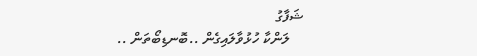ޝަފާގު
    ލަންކާ ހުޅުވާލައިގެން ..ބޮނޑިބޯތަން ..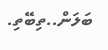ބަލަން..ތިބޭތި.